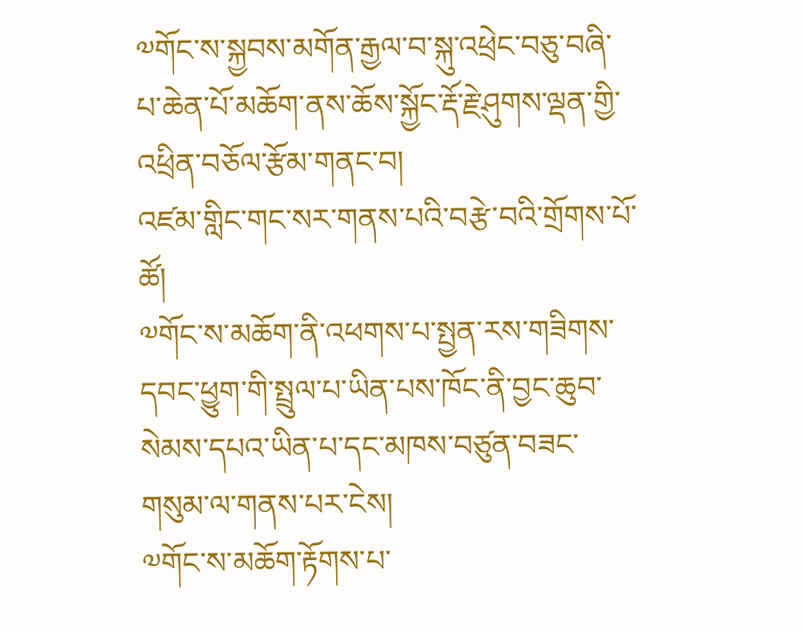༧གོང་ས་སྐྱབས་མགོན་རྒྱལ་བ་སྐུ་འཕྲེང་བཅུ་བཞི་པ་ཆེན་པོ་མཆོག་ནས་ཆོས་སྐྱོང་རྡོ་རྗེ་ཤུགས་ལྡན་གྱི་འཕྲིན་བཅོལ་རྩོམ་གནང་བ།
འཛམ་གླིང་གང་སར་གནས་པའི་བརྩེ་བའི་གྲོགས་པོ་ཚོ།
༧གོང་ས་མཆོག་ནི་འཕགས་པ་སྤྱན་རས་གཟིགས་དབང་ཕྱུག་གི་སྤྲུལ་པ་ཡིན་པས་ཁོང་ནི་བྱང་ཆུབ་སེམས་དཔའ་ཡིན་པ་དང་མཁས་བཙུན་བཟང་གསུམ་ལ་གནས་པར་ངེས།
༧གོང་ས་མཆོག་རྟོགས་པ་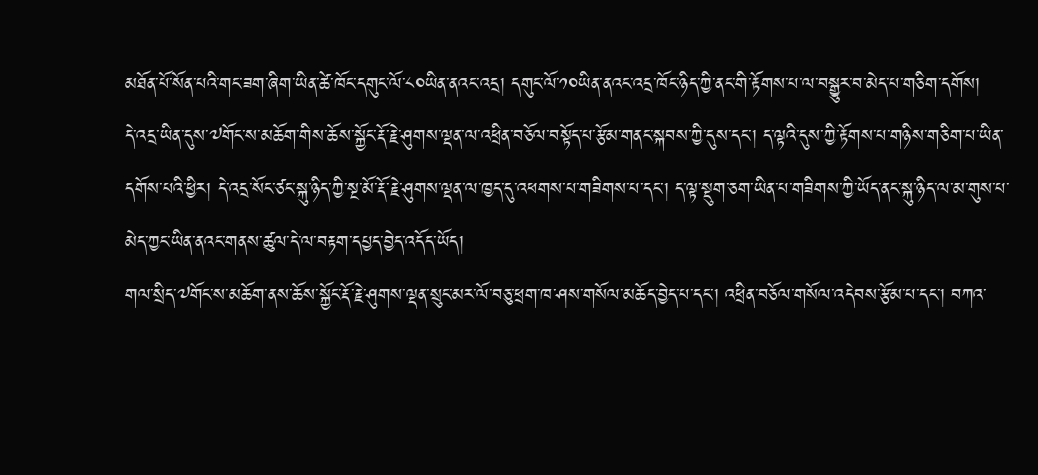མཐོན་པོ་སོན་པའི་གང་ཟག་ཞིག་ཡིན་ཚེ་ཁོང་དགུང་ལོ་༨༠ཡིན་ནའང་འདྲ། དགུང་ལོ་༡༠ཡིན་ནའང་འདྲ་ཁོང་ཉིད་ཀྱི་ནང་གི་རྟོགས་པ་ལ་བསྒྱུར་བ་མེད་པ་གཅིག་དགོས།
དེ་འདྲ་ཡིན་དུས་༧གོང་ས་མཆོག་གིས་ཆོས་སྐྱོང་རྡོ་རྗེ་ཤུགས་ལྡན་ལ་འཕྲིན་བཅོལ་བསྟོད་པ་རྩོམ་གནང་སྐབས་ཀྱི་དུས་དང་། ད་ལྟའི་དུས་ཀྱི་རྟོགས་པ་གཉིས་གཅིག་པ་ཡིན་དགོས་པའི་ཕྱིར། དེ་འདྲ་སོང་ཙང་སྐུ་ཉིད་ཀྱི་སྔ་མོ་རྡོ་རྗེ་ཤུགས་ལྡན་ལ་ཁྱད་དུ་འཕགས་པ་གཟིགས་པ་དང་། ད་ལྟ་སྡུག་ཅག་ཡིན་པ་གཟིགས་ཀྱི་ཡོད་ནང་སྐུ་ཉིད་ལ་མ་གུས་པ་མེད་ཀྱང་ཡིན་ནའང་གནས་ཚུལ་དེ་ལ་བརྟག་དཔྱད་བྱེད་འདོད་ཡོད།
གལ་སྲིད་༧གོང་ས་མཆོག་ནས་ཆོས་སྐྱོང་རྡོ་རྗེ་ཤུགས་ལྡན་སྲུང་མར་ལོ་བཅུ་ཕྲག་ཁ་ཤས་གསོལ་མཆོད་བྱེད་པ་དང་། འཕྲིན་བཅོལ་གསོལ་འདེབས་རྩོམ་པ་དང་། བཀའ་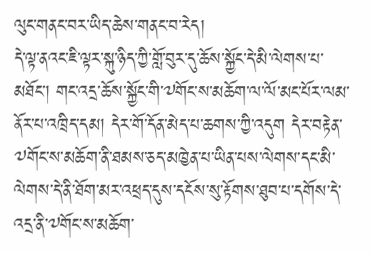ལུང་གནང་བར་ཡིད་ཆེས་གནང་བ་རེད།
དེ་ལྟ་ནའང་ཇི་ལྟར་སྐུ་ཉིད་ཀྱི་གློ་བུར་དུ་ཆོས་སྐྱོང་དེ་མི་ལེགས་པ་མཐོང་། གང་འདྲ་ཆོས་སྐྱོང་གི་༧གོང་ས་མཆོག་ལ་ལོ་མང་པོར་ལམ་ནོར་པ་འཁྲིད་དམ། དེར་གོ་དོན་མེད་པ་ཆགས་ཀྱི་འདུག དེར་བརྟེན་༧གོང་ས་མཆོག་ནི་ཐམས་ཅད་མཁྱེན་པ་ཡིན་པས་ལེགས་དང་མི་ལེགས་དེ་ནི་ཐོག་མར་འཕྲད་དུས་དངོས་སུ་རྟོགས་ཐུབ་པ་དགོས་དེ་འདྲ་ནི་༧གོང་ས་མཆོག་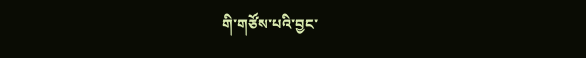གི་གཙོས་པའི་བྱང་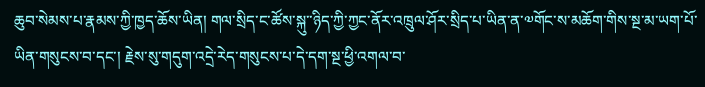ཆུབ་སེམས་པ་རྣམས་ཀྱི་ཁྱད་ཆོས་ཡིན། གལ་སྲིད་ང་ཚོས་སྐུ་་ཉིད་ཀྱི་ཀྱང་ནོར་འཁྲུལ་ཤོར་སྲིད་པ་ཡིན་ན་༧གོང་ས་མཆོག་གིས་སྔ་མ་ཡག་པོ་ཡིན་གསུངས་བ་དང་། རྗེས་སུ་གདུག་འདྲེ་རེད་གསུངས་པ་དེ་དག་སྔ་ཕྱི་འགལ་བ་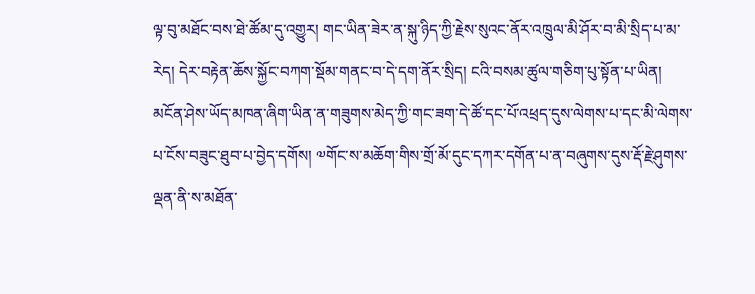ལྟ་བུ་མཐོང་བས་ཐེ་ཚོམ་དུ་འགྱུར། གང་ཡིན་ཟེར་ན་སྐུ་ཉིད་ཀྱི་རྗེས་སུའང་ནོར་འཁྲུལ་མི་ཤོར་བ་མི་སྲིད་པ་མ་རེད། དེར་བརྟེན་ཆོས་སྐྱོང་བཀག་སྡོམ་གནང་བ་དེ་དག་ནོར་སྲིད། ངའི་བསམ་ཚུལ་གཅིག་པུ་སྟོན་པ་ཡིན།
མངོན་ཤེས་ཡོད་མཁན་ཞིག་ཡིན་ན་གཟུགས་མེད་ཀྱི་གང་ཟག་དེ་ཚོ་དང་པོ་འཕྲད་དུས་ལེགས་པ་དང་མི་ལེགས་པ་ངོས་བཟུང་ཐུབ་པ་བྱེད་དགོས། ༧གོང་ས་མཆོག་གིས་གྲོ་མོ་དུང་དཀར་དགོན་པ་ན་བཞུགས་དུས་རྡོ་རྗེ་ཤུགས་ལྡན་ནི་ས་མཐོན་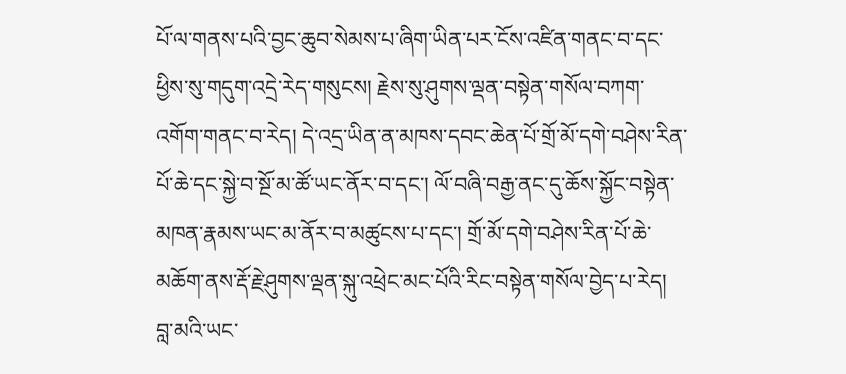པོ་ལ་གནས་པའི་བྱང་ཆུབ་སེམས་པ་ཞིག་ཡིན་པར་ངོས་འཛིན་གནང་བ་དང་ཕྱིས་སུ་གདུག་འདྲེ་རེད་གསུངས། རྗེས་སུ་ཤུགས་ལྡན་བསྟེན་གསོལ་བཀག་འགོག་གནང་བ་རེད། དེ་འདྲ་ཡིན་ན་མཁས་དབང་ཆེན་པོ་གྲོ་མོ་དགེ་བཤེས་རིན་པོ་ཆེ་དང་སྐྱེ་བ་སྔོ་མ་ཚོ་ཡང་ནོར་བ་དང་། ལོ་བཞི་བརྒྱ་ནང་དུ་ཆོས་སྐྱོང་བསྟེན་མཁན་རྣམས་ཡང་མ་ནོར་བ་མཚུངས་པ་དང་། གྲོ་མོ་དགེ་བཤེས་རིན་པོ་ཆེ་མཆོག་ནས་རྡོ་རྗེ་ཤུགས་ལྡན་སྐུ་འཕྲེང་མང་པོའི་རིང་བསྟེན་གསོལ་བྱེད་པ་རེད། བླ་མའི་ཡང་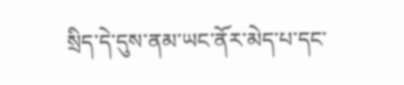སྲིད་དེ་དུས་ནམ་ཡང་ནོར་མེད་པ་དང་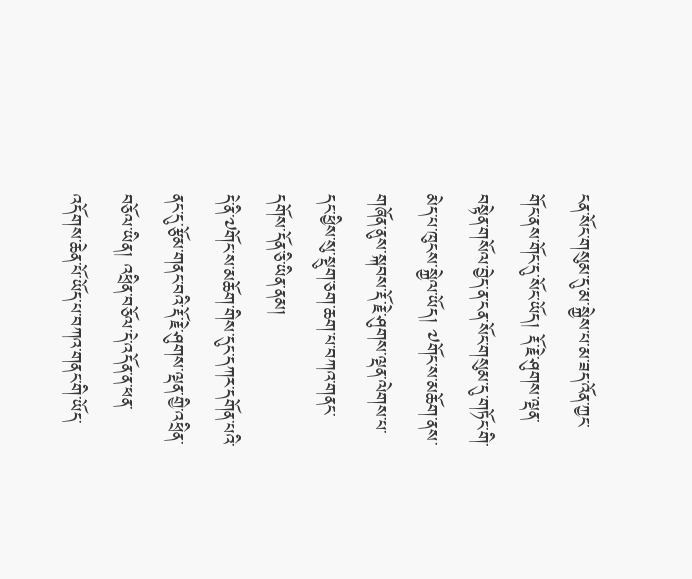ངན་སོང་གསུམ་དུ་མ་སྐྱེས་པ་མ་ཟད་འོན་ཀྱང་གོང་ནས་གོང་དུ་སོང་ཡོད། རྡོ་རྗེ་ཤུགས་ལྡན་བསྟེན་གསོལ་བྱེད་ན་ངན་སོང་གསུམ་དུ་གཏོང་གི་མེད་པ་ཁུངས་སྐྱེལ་ཡོད། ༧གོང་ས་མཆོག་ནས་གཞོན་ནུས་སྐབས་རྡོ་རྗེ་ཤུགས་ལྡན་ལེགས་པ་དང་ཕྱིས་སུ་སྡུག་ཅག་ཆག་པ་བཀའ་གནང་དགོས་དོན་ཅི་ཡིན་ནམ།
དེ་ནི་༧གོང་ས་མཆོག་གིས་དུང་དཀར་དགོན་པའི་ནང་དུ་རྩོམ་གནང་བའི་རྡོ་རྗེ་ཤུགས་ལྡན་གྱི་འཕྲིན་བཅོལ་ཡིན། འཕྲིན་བཅོལ་དེ་འདོན་ན་ཕན་འདོགས་ཆེན་པོ་ཡོད་པ་བཀའ་གནང་གི་ཡོད་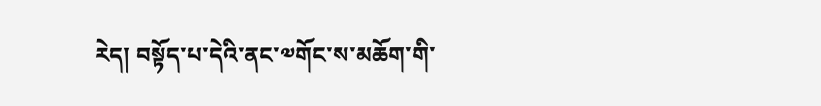རེད། བསྟོད་པ་དེའི་ནང་༧གོང་ས་མཆོག་གི་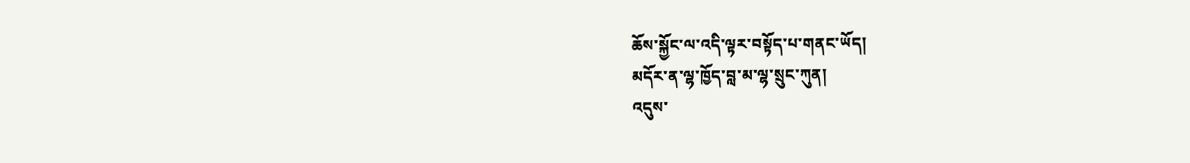ཆོས་སྐྱོང་ལ་འདི་ལྟར་བསྟོད་པ་གནང་ཡོད།
མདོར་ན་ལྷ་ཁྱོད་བླ་མ་ལྷ་སྲུང་ཀུན།
འདུས་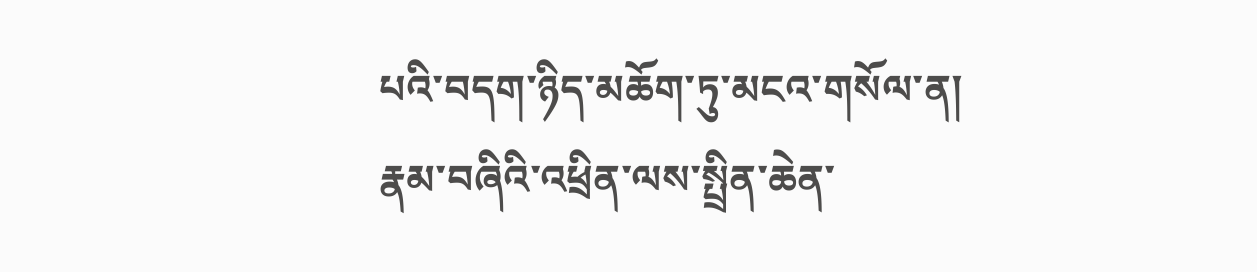པའི་བདག་ཉིད་མཆོག་ཏུ་མངའ་གསོལ་ན།
རྣམ་བཞིའི་འཕྲིན་ལས་སྤྲིན་ཆེན་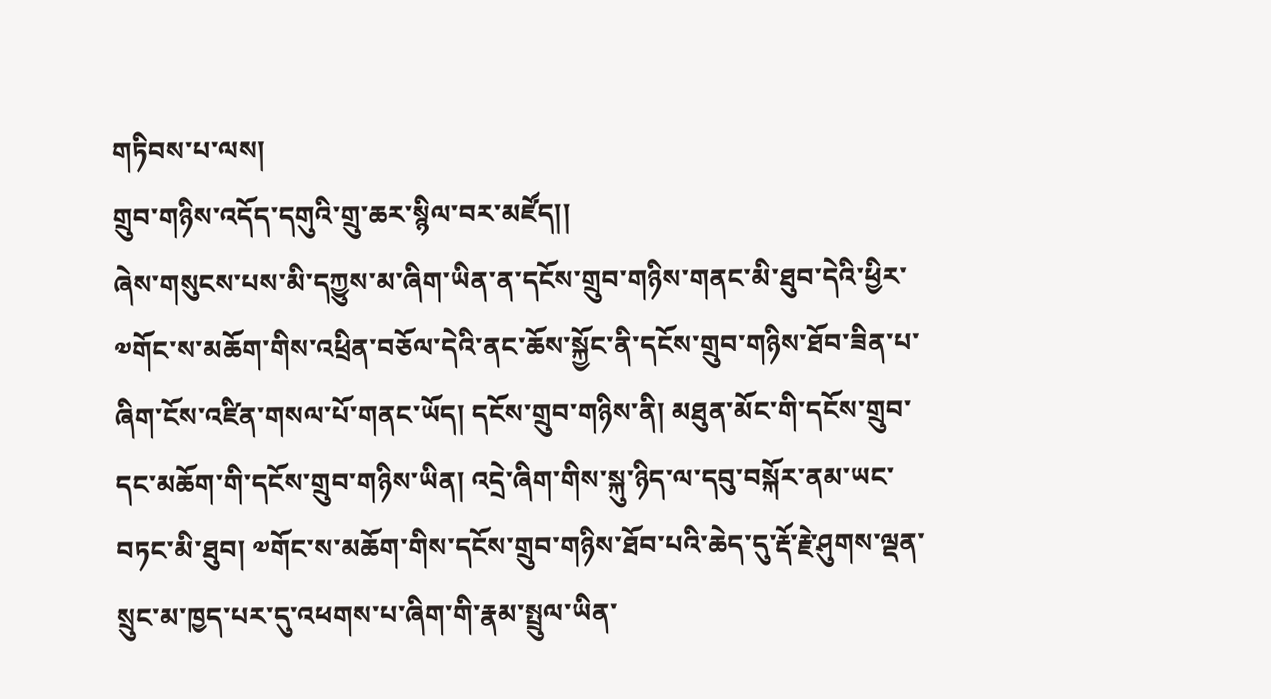གཏིབས་པ་ལས།
གྲུབ་གཉིས་འདོད་དགུའི་གྲུ་ཆར་སྙིལ་བར་མཛོད།།
ཞེས་གསུངས་པས་མི་དཀྱུས་མ་ཞིག་ཡིན་ན་དངོས་གྲུབ་གཉིས་གནང་མི་ཐུབ་དེའི་ཕྱིར་༧གོང་ས་མཆོག་གིས་འཕྲིན་བཅོལ་དེའི་ནང་ཆོས་སྐྱོང་ནི་དངོས་གྲུབ་གཉིས་ཐོབ་ཟིན་པ་ཞིག་ངོས་འཛིན་གསལ་པོ་གནང་ཡོད། དངོས་གྲུབ་གཉིས་ནི། མཐུན་མོང་གི་དངོས་གྲུབ་དང་མཆོག་གི་དངོས་གྲུབ་གཉིས་ཡིན། འདྲེ་ཞིག་གིས་སྐུ་ཉིད་ལ་དབུ་བསྐོར་ནམ་ཡང་བཏང་མི་ཐུབ། ༧གོང་ས་མཆོག་གིས་དངོས་གྲུབ་གཉིས་ཐོབ་པའི་ཆེད་དུ་རྡོ་རྗེ་ཤུགས་ལྡན་སྲུང་མ་ཁྱད་པར་དུ་འཕགས་པ་ཞིག་གི་རྣམ་སྤྲུལ་ཡིན་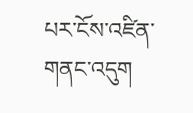པར་ངོས་འཛིན་གནང་འདུག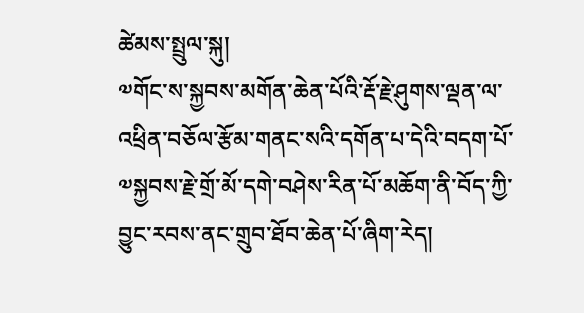ཚེམས་སྤྲུལ་སྐུ།
༧གོང་ས་སྐྱབས་མགོན་ཆེན་པོའི་རྡོ་རྗེ་ཤུགས་ལྡན་ལ་འཕྲིན་བཅོལ་རྩོམ་གནང་སའི་དགོན་པ་དེའི་བདག་པོ་༧སྐྱབས་རྗེ་གྲོ་མོ་དགེ་བཤེས་རིན་པོ་མཆོག་ནི་བོད་ཀྱི་བྱུང་རབས་ནང་གྲུབ་ཐོབ་ཆེན་པོ་ཞིག་རེད།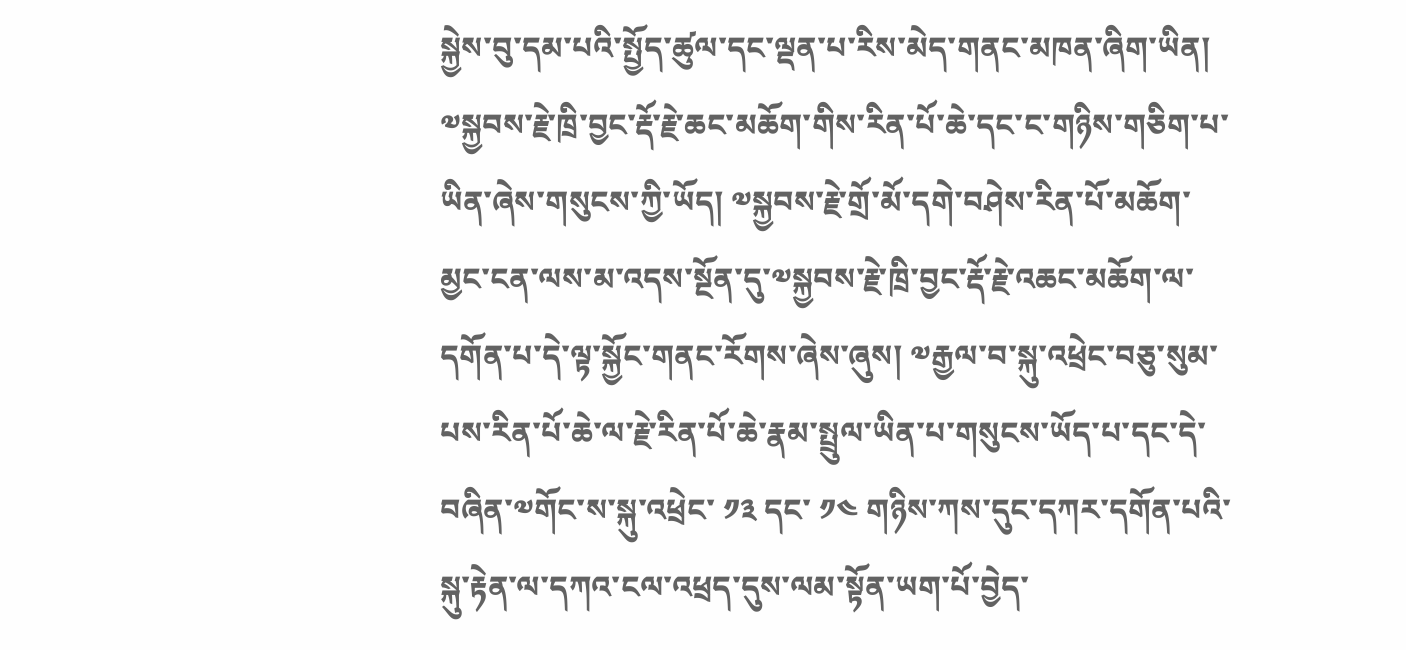སྐྱེས་བུ་དམ་པའི་སྤྱོད་ཚུལ་དང་ལྡན་པ་རིས་མེད་གནང་མཁན་ཞིག་ཡིན། ༧སྐྱབས་རྗེ་ཁྲི་བྱང་རྡོ་རྗེ་ཆང་མཆོག་གིས་རིན་པོ་ཆེ་དང་ང་གཉིས་གཅིག་པ་ཡིན་ཞེས་གསུངས་ཀྱི་ཡོད། ༧སྐྱབས་རྗེ་གྲོ་མོ་དགེ་བཤེས་རིན་པོ་མཆོག་མྱང་ངན་ལས་མ་འདས་སྔོན་དུ་༧སྐྱབས་རྗེ་ཁྲི་བྱང་རྡོ་རྗེ་འཆང་མཆོག་ལ་དགོན་པ་དེ་ལྟ་སྐྱོང་གནང་རོགས་ཞེས་ཞུས། ༧རྒྱལ་བ་སྐུ་འཕྲེང་བཅུ་སུམ་པས་རིན་པོ་ཆེ་ལ་རྗེ་རིན་པོ་ཆེ་རྣམ་སྤྲུལ་ཡིན་པ་གསུངས་ཡོད་པ་དང་དེ་བཞིན་༧གོང་ས་སྐུ་འཕྲེང་ ༡༣ དང་ ༡༤ གཉིས་ཀས་དུང་དཀར་དགོན་པའི་སྐུ་རྟེན་ལ་དཀའ་ངལ་འཕྲད་དུས་ལམ་སྟོན་ཡག་པོ་བྱེད་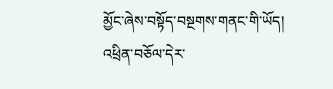མྱོང་ཞེས་བསྟོད་བསྔགས་གནང་གི་ཡོད།
འཕྲིན་བཅོལ་དེར་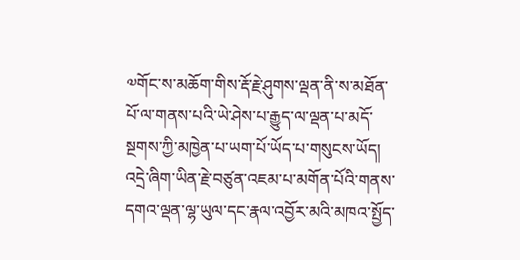༧གོང་ས་མཆོག་གིས་རྡོ་རྗེ་ཤུགས་ལྡན་ནི་ས་མཐོན་པོ་ལ་གནས་པའི་ཡེ་ཤེས་པ་རྒྱུད་ལ་ལྡན་པ་མདོ་སྔགས་ཀྱི་མཁྱེན་པ་ཡག་པོ་ཡོད་པ་གསུངས་ཡོད། འདྲེ་ཞིག་ཡིན་རྗེ་བཙུན་འཇམ་པ་མགོན་པོའི་གནས་དགའ་ལྡན་ལྷ་ཡུལ་དང་རྣལ་འབྱོར་མའི་མཁའ་སྤྱོད་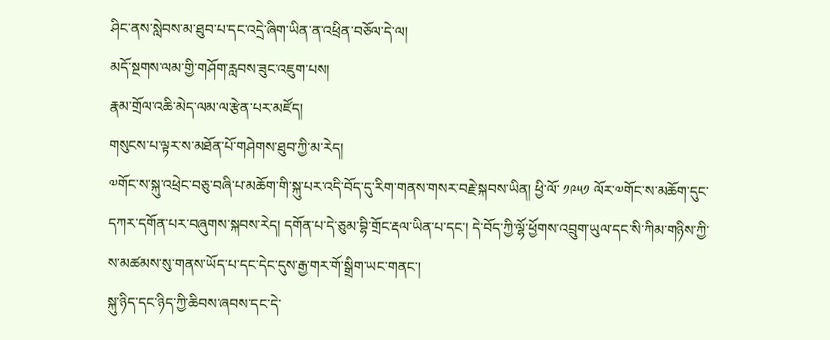ཤིང་ནས་སླེབས་མ་ཐུབ་པ་དང་འདྲེ་ཞིག་ཡིན་ན་འཕྲིན་བཅོལ་དེ་ལ།
མདོ་སྔགས་ལམ་གྱི་གཤོག་རླབས་ཟུང་འཇུག་པས།
རྣམ་གྲོལ་འཆི་མེད་ལམ་ལ་རྩེན་པར་མཛོད།
གསུངས་པ་ལྟར་ས་མཐོན་པོ་གཤེགས་ཐུབ་ཀྱི་མ་རེད།
༧གོང་ས་སྐུ་འཕྲེང་བཅུ་བཞི་པ་མཆོག་གི་སྐུ་པར་འདི་བོད་དུ་རིག་གནས་གསར་བརྗེ་སྐབས་ཡིན། ཕྱི་ལོ་ ༡༩༥༡ ལོར་༧གོང་ས་མཆོག་དུང་དཀར་དགོན་པར་བཞུགས་སྐབས་རེད། དགོན་པ་དེ་ཅུམ་བྷི་གྲོང་རྡལ་ཡིན་པ་དང་། དེ་བོད་ཀྱི་ལྷོ་ཕྱོགས་འབྲུག་ཡུལ་དང་སི་ཀིམ་གཉིས་ཀྱི་ས་མཚམས་སུ་གནས་ཡོད་པ་དང་དེང་དུས་རྒྱ་གར་གོ་སྒྲིག་ཡང་གནང་།
སྐུ་ཉིད་དང་ཉིད་ཀྱི་ཆིབས་ཞབས་དང་དེ་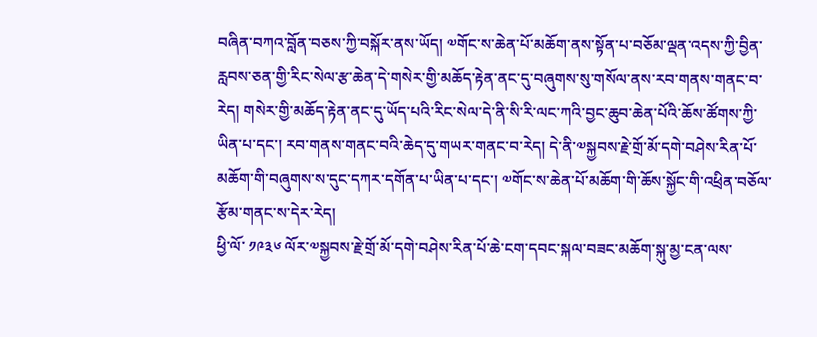བཞིན་བཀའ་བློན་བཅས་ཀྱི་བསྐོར་ནས་ཡོད། ༧གོང་ས་ཆེན་པོ་མཆོག་ནས་སྟོན་པ་བཅོམ་ལྡན་འདས་ཀྱི་བྱིན་རླབས་ཅན་གྱི་རིང་སེལ་རྩ་ཆེན་དེ་གསེར་གྱི་མཆོད་རྟེན་ནང་དུ་བཞུགས་སུ་གསོལ་ནས་རབ་གནས་གནང་བ་རེད། གསེར་གྱི་མཆོད་རྟེན་ནང་དུ་ཡོད་པའི་རིང་སེལ་དེ་ནི་སི་རི་ལང་ཀའི་བྱང་ཆུབ་ཆེན་པོའི་ཆོས་ཚོགས་ཀྱི་ཡིན་པ་དང་། རབ་གནས་གནང་བའི་ཆེད་དུ་གཡར་གནང་བ་རེད། དེ་ནི་༧སྐྱབས་རྗེ་གྲོ་མོ་དགེ་བཤེས་རིན་པོ་མཆོག་གི་བཞུགས་ས་དུང་དཀར་དགོན་པ་ཡིན་པ་དང་། ༧གོང་ས་ཆེན་པོ་མཆོག་གི་ཆོས་སྐྱོང་གི་འཕྲིན་བཅོལ་རྩོམ་གནང་ས་དེར་རེད།
ཕྱི་ལོ་ ༡༩༣༦ ལོར་༧སྐྱབས་རྗེ་གྲོ་མོ་དགེ་བཤེས་རིན་པོ་ཆེ་ངག་དབང་སྐལ་བཟང་མཆོག་སྐུ་མྱ་ངན་ལས་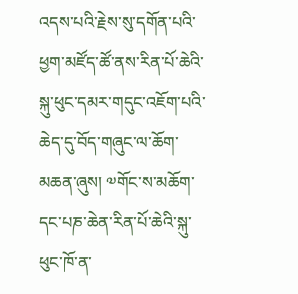འདས་པའི་རྗེས་སུ་དགོན་པའི་ཕྱག་མཛོད་ཚོ་ནས་རིན་པོ་ཆེའི་སྐུ་ཕུང་དམར་གདུང་འཇོག་པའི་ཆེད་དུ་བོད་གཞུང་ལ་ཆོག་མཆན་ཞུས། ༧གོང་ས་མཆོག་དང་པཎ་ཆེན་རིན་པོ་ཆེའི་སྐུ་ཕུང་ཁོ་ན་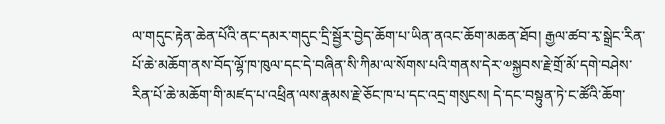ལ་གདུང་རྟེན་ཆེན་པོའི་ནང་དམར་གདུང་དྲི་སྦྱོར་བྱེད་ཆོག་པ་ཡིན་ནའང་ཆོག་མཆན་ཐོབ། རྒྱལ་ཚབ་རྭ་སྒྲེང་རིན་པོ་ཆེ་མཆོག་ནས་བོད་ལྷོ་ཁ་ཁུལ་དང་དེ་བཞིན་སི་ཀིམ་ལ་སོགས་པའི་གནས་དེར་༧སྐྱབས་རྗེ་གྲོ་མོ་དགེ་བཤེས་རིན་པོ་ཆེ་མཆོག་གི་མཛད་པ་འཕྲིན་ལས་རྣམས་རྗེ་ཅོང་ཁ་པ་དང་འདྲ་གསུངས། དེ་དང་བསྟུན་ཏེ་ང་ཚོའི་ཆོག་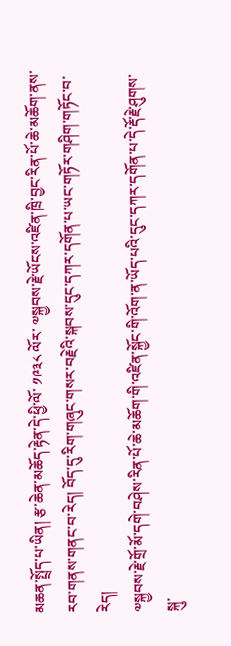མཆན་སྤྲོད་པ་ཡིན། རྩ་ཆེན་མཆོད་རྟེན་དེ་ཕྱི་ལོ་ ༡༩༣༨ ལོར་ ༧སྐྱབས་རྗེ་ཡོངས་འཛིན་ཁྲི་བྱང་རིན་པོ་ཆེ་མཆོག་ནས་རབ་གནས་གནང་བ་རེད། བོད་དུ་རིག་གཞུང་གསར་བརྗེའི་སྐབས་དུང་དཀར་དགོན་པ་ཡང་གཏོར་གཤིག་གཏོང་བ་རེད།
༧སྐྱབས་རྗེ་གྲོ་མོ་དགེ་བཤེས་རིན་པོ་ཆེ་མཆོག་གི་འཛིན་སྐྱོང་གི་འོག་ན་ཡོད་པའི་དུང་དཀར་དགོན་པ་དེ་རྡོ་རྗེ་ཤུགས་སྐུ་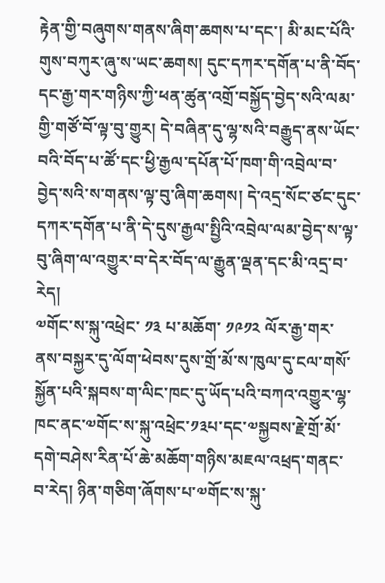རྟེན་གྱི་བཞུགས་གནས་ཞིག་ཆགས་པ་དང་། མི་མང་པོའི་གུས་བཀུར་ཞུ་ས་ཡང་ཆགས། དུང་དཀར་དགོན་པ་ནི་བོད་དང་རྒྱ་གར་གཉིས་ཀྱི་ཕན་ཚུན་འགྲོ་བསྐྱོད་བྱེད་སའི་ལམ་གྱི་གཙོ་བོ་ལྟ་བུ་གྱུར། དེ་བཞིན་དུ་ལྷ་སའི་བརྒྱུད་ནས་ཡོང་བའི་བོད་པ་ཚོ་དང་ཕྱི་རྒྱལ་དཔོན་པོ་ཁག་གི་འབྲེལ་བ་བྱེད་སའི་ས་གནས་ལྟ་བུ་ཞིག་ཆགས། དེ་འདྲ་སོང་ཙང་དུང་དཀར་དགོན་པ་ནི་དེ་དུས་རྒྱལ་སྤྱིའི་འབྲེལ་ལམ་བྱེད་ས་ལྟ་བུ་ཞིག་ལ་འགྱུར་བ་དེར་བོད་ལ་རྒྱུན་ལྡན་དང་མི་འདྲ་བ་རེད།
༧གོང་ས་སྐུ་འཕྲེང་ ༡༣ པ་མཆོག་ ༡༩༡༢ ལོར་རྒྱ་གར་ནས་བསྐྱར་དུ་ལོག་ཕེབས་དུས་གྲོ་མོ་ས་ཁུལ་དུ་ངལ་གསོ་སྐྱོན་པའི་སྐབས་ག་ལིང་ཁང་དུ་ཡོད་པའི་བཀའ་འགྱུར་ལྷ་ཁང་ནང་༧གོང་ས་སྐུ་འཕྲེང་༡༣པ་དང་༧སྐྱབས་རྗེ་གྲོ་མོ་དགེ་བཤེས་རིན་པོ་ཆེ་མཆོག་གཉིས་མཇལ་འཕྲད་གནང་བ་རེད། ཉིན་གཅིག་ཞོགས་པ་༧གོང་ས་སྐུ་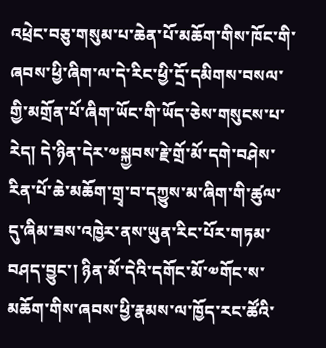འཕྲེང་བཅུ་གསུམ་པ་ཆེན་པོ་མཆོག་གིས་ཁོང་གི་ཞབས་ཕྱི་ཞིག་ལ་དེ་རིང་ཕྱི་དྲོ་དམིགས་བསལ་གྱི་མགྲོན་པོ་ཞིག་ཡོང་གི་ཡོད་ཅེས་གསུངས་པ་རེད། དེ་ཉིན་དེར་༧སྐྱབས་རྗེ་གྲོ་མོ་དགེ་བཤེས་རིན་པོ་ཆེ་མཆོག་གྲྭ་བ་དཀྱུས་མ་ཞིག་གི་ཚུལ་དུ་ཞིམ་ཟས་འཁྱེར་ནས་ཡུན་རིང་པོར་གཏམ་བཤད་བྱུང་། ཉིན་མོ་དེའི་དགོང་མོ་༧གོང་ས་མཆོག་གིས་ཞབས་ཕྱི་རྣམས་ལ་ཁྱོད་རང་ཚོའི་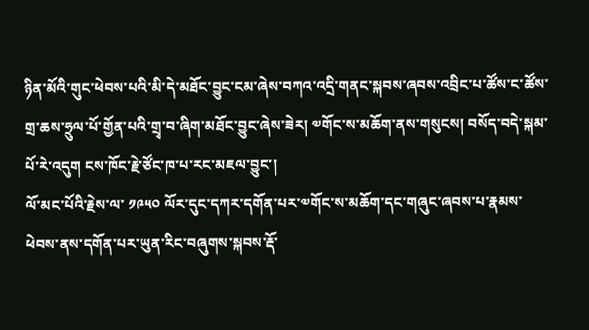ཉིན་མོའི་གུང་ཕེབས་པའི་མི་དེ་མཐོང་བྱུང་ངམ་ཞེས་བཀའ་འདྲི་གནང་སྐབས་ཞབས་འབྲིང་པ་ཚོས་ང་ཚོས་གྲ་ཆས་ཧྲུལ་པོ་གྱོན་པའི་གྲྭ་བ་ཞིག་མཐོང་བྱུང་ཞེས་ཟེར། ༧གོང་ས་མཆོག་ནས་གསུངས། བསོད་བདེ་སྐམ་པོ་རེ་འདུག ངས་ཁོང་རྗེ་ཙོང་ཁ་པ་རང་མཇལ་བྱུང་།
ལོ་མང་པོའི་རྗེས་ལ་ ༡༩༥༠ ལོར་དུང་དཀར་དགོན་པར་༧གོང་ས་མཆོག་དང་གཞུང་ཞབས་པ་རྣམས་ཕེབས་ནས་དགོན་པར་ཡུན་རིང་བཞུགས་སྐབས་རྡོ་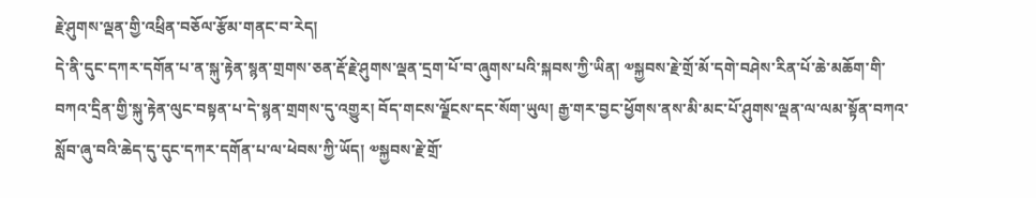རྗེ་ཤུགས་ལྡན་གྱི་འཕྲིན་བཅོལ་རྩོམ་གནང་བ་རེད།
དེ་ནི་དུང་དཀར་དགོན་པ་ན་སྐུ་རྟེན་སྙན་གྲགས་ཅན་རྡོ་རྗེ་ཤུགས་ལྡན་དྲག་པོ་བ་ཞུགས་པའི་སྐབས་ཀྱི་ཡིན། ༧སྐྱབས་རྗེ་གྲོ་མོ་དགེ་བཤེས་རིན་པོ་ཆེ་མཆོག་གི་བཀའ་དྲིན་གྱི་སྐུ་རྟེན་ལུང་བསྟན་པ་དེ་སྙན་གྲགས་དུ་འགྱུར། བོད་གངས་ལྗོངས་དང་སོག་ཡུལ། རྒྱ་གར་བྱང་ཕྱོགས་ནས་མི་མང་པོ་ཤུགས་ལྡན་ལ་ལམ་སྟོན་བཀའ་སློབ་ཞུ་བའི་ཆེད་དུ་དུང་དཀར་དགོན་པ་ལ་ཕེབས་ཀྱི་ཡོད། ༧སྐྱབས་རྗེ་གྲོ་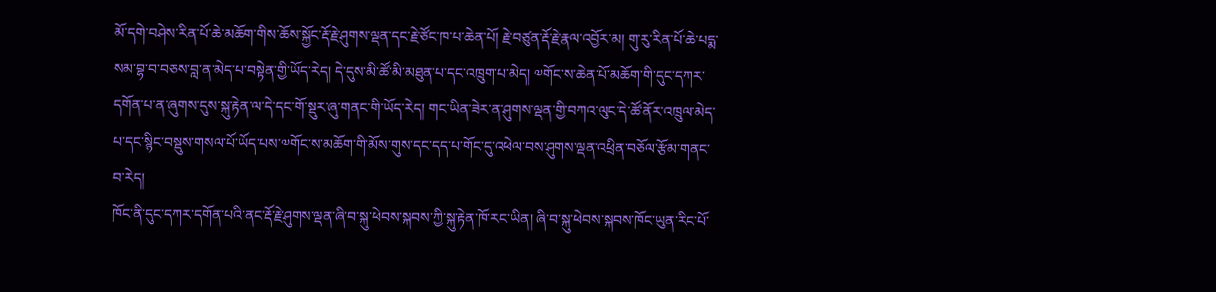མོ་དགེ་བཤེས་རིན་པོ་ཆེ་མཆོག་གིས་ཆོས་སྐྱོང་རྡོ་རྗེ་ཤུགས་ལྡན་དང་རྗེ་ཙོང་ཁ་པ་ཆེན་པོ། རྗེ་བཙུན་རྡོ་རྗེ་རྣལ་འབྱོར་མ། གུ་རུ་རིན་པོ་ཆེ་པདྨ་སམ་བྷ་བ་བཅས་བླ་ན་མེད་པ་བསྟེན་གྱི་ཡོད་རེད། དེ་དུས་མི་ཚོ་མི་མཐུན་པ་དང་འཁྲུག་པ་མེད། ༧གོང་ས་ཆེན་པོ་མཆོག་གི་དུང་དཀར་དགོན་པ་ན་ཞུགས་དུས་སྐུ་རྟེན་ལ་དེ་དང་གོ་སྡུར་ཞུ་གནང་གི་ཡོད་རེད། གང་ཡིན་ཟེར་ན་ཤུགས་ལྡན་གྱི་བཀའ་ལུང་དེ་ཚོ་ནོར་འཁྲུལ་མེད་པ་དང་སྙིང་བསྡུས་གསལ་པོ་ཡོད་པས་༧གོང་ས་མཆོག་གི་མོས་གུས་དང་དད་པ་གོང་དུ་འཕེལ་བས་ཤུགས་ལྡན་འཕྲིན་བཅོལ་རྩོམ་གནང་བ་རེད།
ཁོང་ནི་དུང་དཀར་དགོན་པའི་ནང་རྡོ་རྗེ་ཤུགས་ལྡན་ཞི་བ་སྐུ་ཕེབས་སྐབས་ཀྱི་སྐུ་རྟེན་ཁོ་རང་ཡིན། ཞི་བ་སྐུ་ཕེབས་སྐབས་ཁོང་ཡུན་རིང་པོ་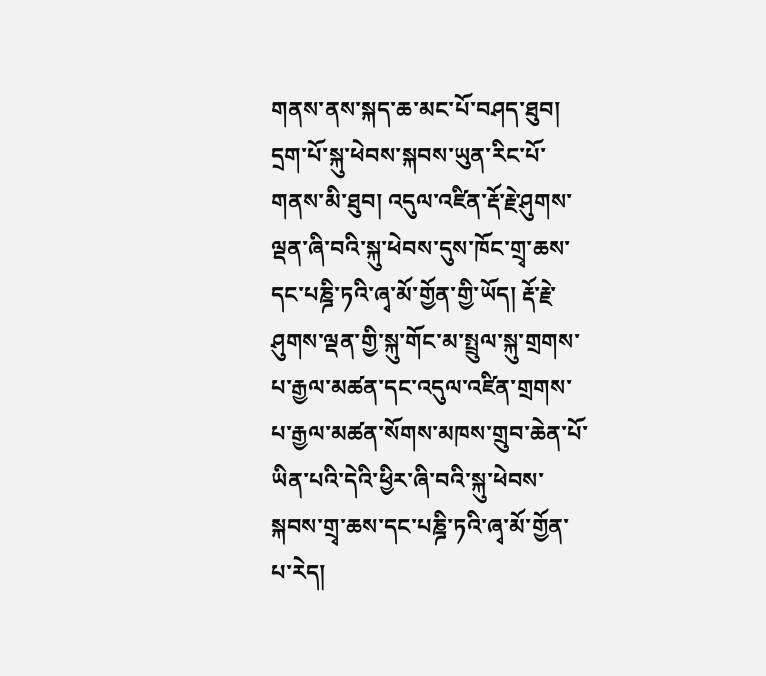གནས་ནས་སྐད་ཆ་མང་པོ་བཤད་ཐུབ། དྲག་པོ་སྐུ་ཕེབས་སྐབས་ཡུན་རིང་པོ་གནས་མི་ཐུབ། འདུལ་འཛིན་རྡོ་རྗེ་ཤུགས་ལྡན་ཞི་བའི་སྐུ་ཕེབས་དུས་ཁོང་གྲྭ་ཆས་དང་པཎྜི་ཏའི་ཞྭ་མོ་གྱོན་གྱི་ཡོད། རྡོ་རྗེ་ཤུགས་ལྡན་གྱི་སྐུ་གོང་མ་སྤྲུལ་སྐུ་གྲགས་པ་རྒྱལ་མཚན་དང་འདུལ་འཛིན་གྲགས་པ་རྒྱལ་མཚན་སོགས་མཁས་གྲུབ་ཆེན་པོ་ཡིན་པའི་དེའི་ཕྱིར་ཞི་བའི་སྐུ་ཕེབས་སྐབས་གྲྭ་ཆས་དང་པཎྜི་ཏའི་ཞྭ་མོ་གྱོན་པ་རེད།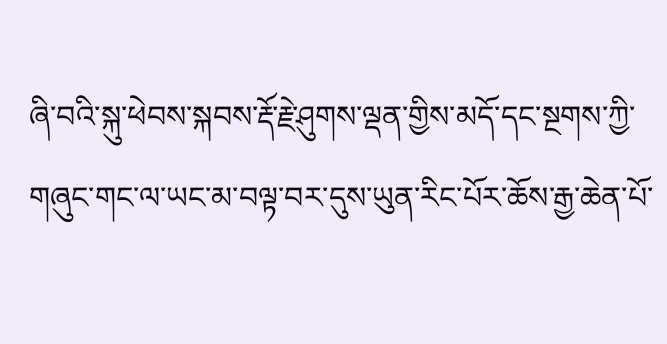ཞི་བའི་སྐུ་ཕེབས་སྐབས་རྡོ་རྗེ་ཤུགས་ལྡན་གྱིས་མདོ་དང་སྔགས་ཀྱི་གཞུང་གང་ལ་ཡང་མ་བལྟ་བར་དུས་ཡུན་རིང་པོར་ཆོས་རྒྱ་ཆེན་པོ་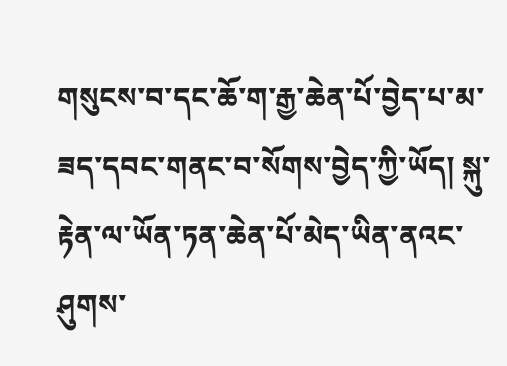གསུངས་བ་དང་ཆོ་ག་རྒྱ་ཆེན་པོ་བྱེད་པ་མ་ཟད་དབང་གནང་བ་སོགས་བྱེད་ཀྱི་ཡོད། སྐུ་རྟེན་ལ་ཡོན་ཏན་ཆེན་པོ་མེད་ཡིན་ནའང་ཤུགས་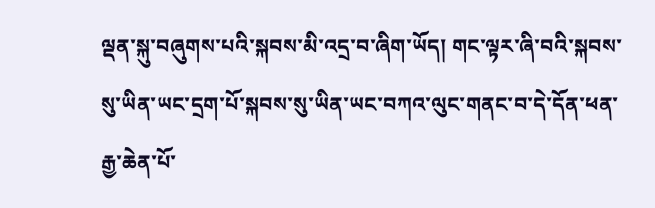ལྡན་སྐུ་བཞུགས་པའི་སྐབས་མི་འདྲ་བ་ཞིག་ཡོད། གང་ལྟར་ཞི་བའི་སྐབས་སུ་ཡིན་ཡང་དྲག་པོ་སྐབས་སུ་ཡིན་ཡང་བཀའ་ལུང་གནང་བ་དེ་དོན་ཕན་རྒྱ་ཆེན་པོ་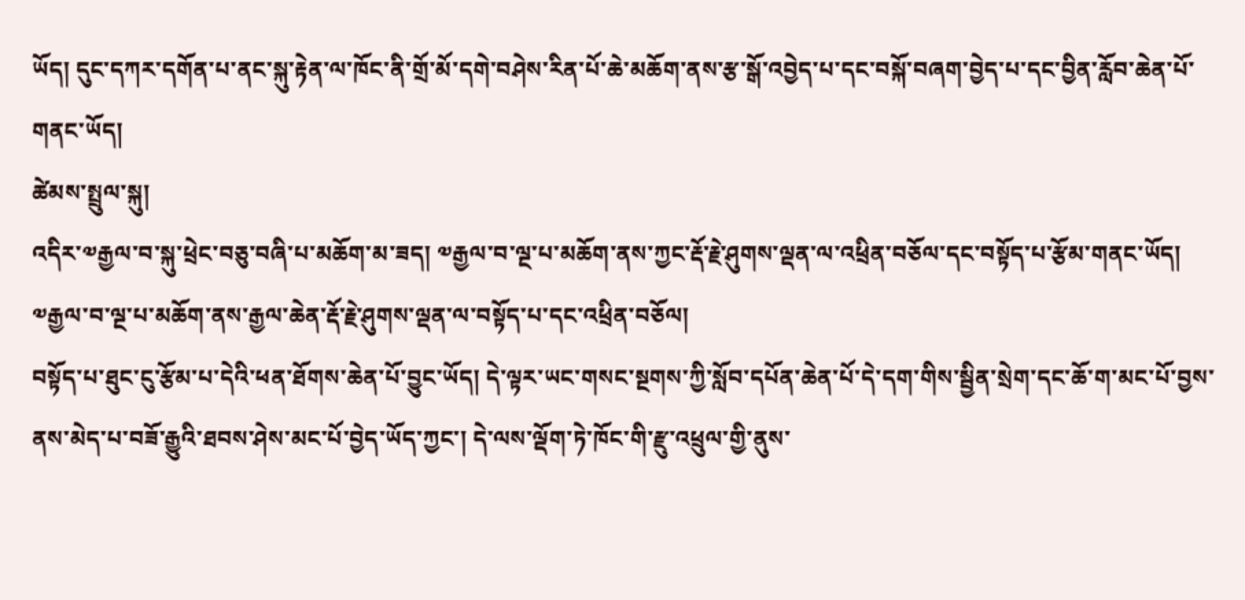ཡོད། དུང་དཀར་དགོན་པ་ནང་སྐུ་རྟེན་ལ་ཁོང་ནི་གྲོ་མོ་དགེ་བཤེས་རིན་པོ་ཆེ་མཆོག་ནས་རྩ་སྒོ་འབྱེད་པ་དང་བསྐོ་བཞག་བྱེད་པ་དང་བྱིན་རློབ་ཆེན་པོ་གནང་ཡོད།
ཚེམས་སྤྲུལ་སྐུ།
འདིར་༧རྒྱལ་བ་སྐུ་ཕྲེང་བཅུ་བཞི་པ་མཆོག་མ་ཟད། ༧རྒྱལ་བ་ལྔ་པ་མཆོག་ནས་ཀྱང་རྡོ་རྗེ་ཤུགས་ལྡན་ལ་འཕྲིན་བཅོལ་དང་བསྟོད་པ་རྩོམ་གནང་ཡོད།
༧རྒྱལ་བ་ལྔ་པ་མཆོག་ནས་རྒྱལ་ཆེན་རྡོ་རྗེ་ཤུགས་ལྡན་ལ་བསྟོད་པ་དང་འཕྲིན་བཅོལ།
བསྟོད་པ་ཐུང་ངུ་རྩོམ་པ་དེའི་ཕན་ཐོགས་ཆེན་པོ་བྱུང་ཡོད། དེ་ལྟར་ཡང་གསང་སྔགས་ཀྱི་སློབ་དཔོན་ཆེན་པོ་དེ་དག་གིས་སྦྱིན་སྲེག་དང་ཆོ་ག་མང་པོ་བྱས་ནས་མེད་པ་བཟོ་རྒྱུའི་ཐབས་ཤེས་མང་པོ་བྱེད་ཡོད་ཀྱང་། དེ་ལས་ལྡོག་ཏེ་ཁོང་གི་རྫུ་འཕྲུལ་གྱི་ནུས་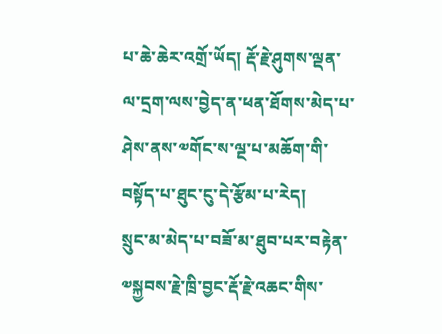པ་ཆེ་ཆེར་འགྲོ་ཡོད། རྡོ་རྗེ་ཤུགས་ལྡན་ལ་དྲག་ལས་བྱེད་ན་ཕན་ཐོགས་མེད་པ་ཤེས་ནས་༧གོང་ས་ལྔ་པ་མཆོག་གི་བསྟོད་པ་ཐུང་ངུ་དེ་རྩོམ་པ་རེད།
སྲུང་མ་མེད་པ་བཟོ་མ་ཐུབ་པར་བརྟེན་༧སྐྱབས་རྗེ་ཁྲི་བྱང་རྡོ་རྗེ་འཆང་གིས་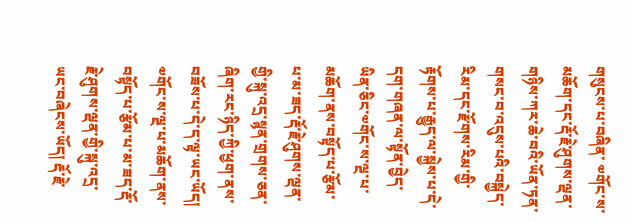གསུངས་པ་བཞིན་ ༧གོང་ས་མཆོག་དང་རྡོ་རྗེ་ཤུགས་ལྡན་གཉིས་ཀར་ཆེ་བའི་ཡོན་ཏན་གསང་བ་འདུས་པའི་བསྐྱེད་རིམ་དང་རྫོགས་རིམ་གྱི་རྟོགས་པ་རྒྱུད་ལ་སྐྱེས་པ་དེ་དག་གཞན་ལ་སྟོན་བྱེད་ཡིན་ཅིང་༧གོང་ས་ལྔ་པ་མཆོག་ནས་བསྟོད་པ་རྩོམ་པ་མ་ཟད་རྡོ་རྗེ་ཤུགས་ལྡན་གྱི་སྐུ་འདྲ་སྙན་གྲགས་ཅན་ཞིག་རང་ཉིད་ཀྱི་ཕྱག་ནས་བཟོས་པ་དེ་ད་ལྟ་ཡང་ཡོད།
༧གོང་ས་ལྔ་པ་མཆོག་ནས་བསྟོད་པ་རྩོམ་པ་མ་ཟད་རྡོ་རྗེ་ཤུགས་ལྡན་གྱི་སྐུ་འདྲ་ཡང་བཞེངས་ཡོད། རྡོ་རྗེ་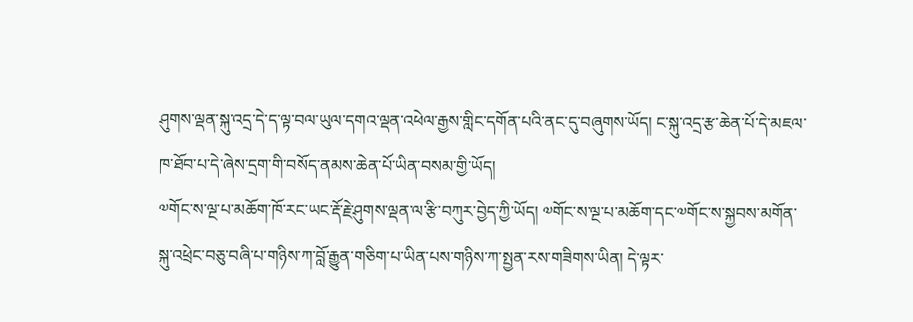ཤུགས་ལྡན་སྐུ་འདྲ་དེ་ད་ལྟ་བལ་ཡུལ་དགའ་ལྡན་འཕེལ་རྒྱས་གླིང་དགོན་པའི་ནང་དུ་བཞུགས་ཡོད། ང་སྐུ་འདྲ་རྩ་ཆེན་པོ་དེ་མཇལ་ཁ་ཐོབ་པ་དེ་ཞེས་དྲག་གི་བསོད་ནམས་ཆེན་པོ་ཡིན་བསམ་གྱི་ཡོད།
༧གོང་ས་ལྔ་པ་མཆོག་ཁོ་རང་ཡང་རྡོ་རྗེ་ཤུགས་ལྡན་ལ་རྩི་བཀུར་བྱེད་ཀྱི་ཡོད། ༧གོང་ས་ལྔ་པ་མཆོག་དང་༧གོང་ས་སྐྱབས་མགོན་སྐུ་འཕྲེང་བཅུ་བཞི་པ་གཉིས་ཀ་བློ་རྒྱུན་གཅིག་པ་ཡིན་པས་གཉིས་ཀ་སྤྱན་རས་གཟིགས་ཡིན། དེ་ལྟར་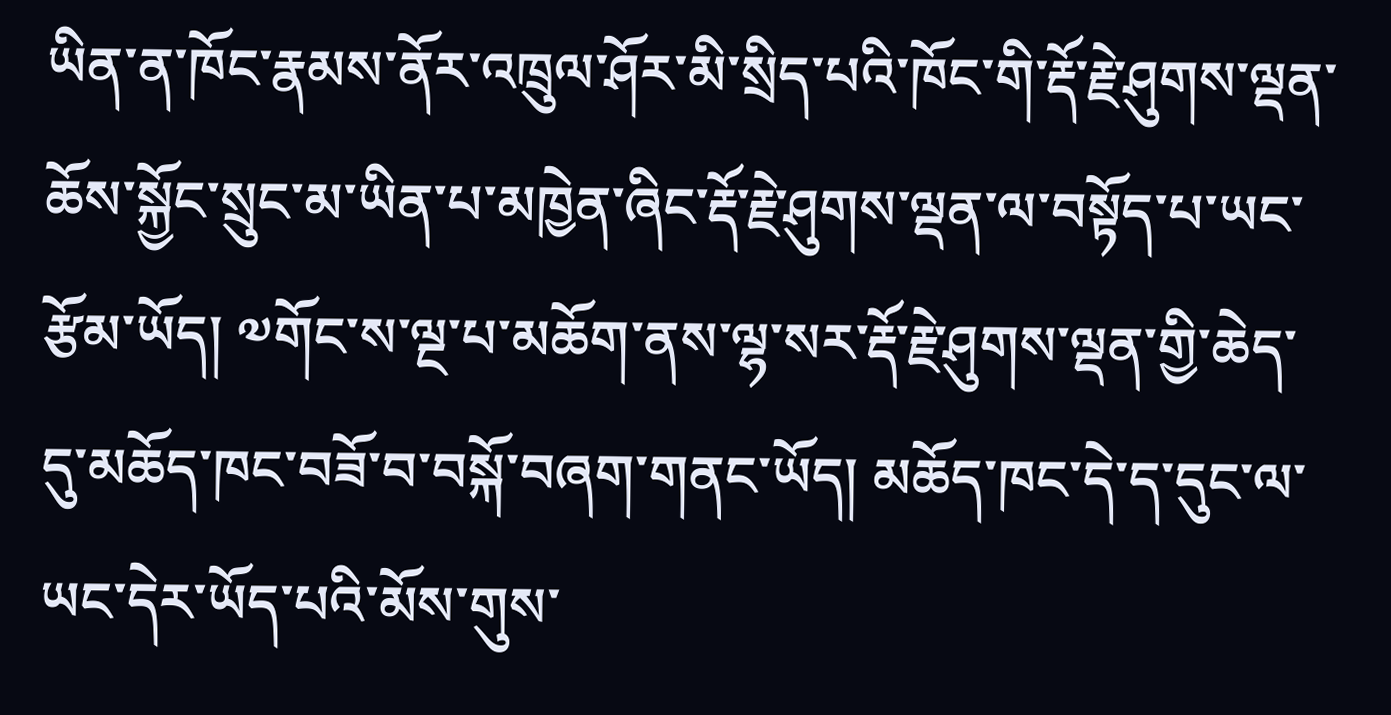ཡིན་ན་ཁོང་རྣམས་ནོར་འཁྲུལ་ཤོར་མི་སྲིད་པའི་ཁོང་གི་རྡོ་རྗེ་ཤུགས་ལྡན་ཆོས་སྐྱོང་སྲུང་མ་ཡིན་པ་མཁྱེན་ཞིང་རྡོ་རྗེ་ཤུགས་ལྡན་ལ་བསྟོད་པ་ཡང་རྩོམ་ཡོད། ༧གོང་ས་ལྔ་པ་མཆོག་ནས་ལྷ་སར་རྡོ་རྗེ་ཤུགས་ལྡན་གྱི་ཆེད་དུ་མཆོད་ཁང་བཟོ་བ་བསྐོ་བཞག་གནང་ཡོད། མཆོད་ཁང་དེ་ད་དུང་ལ་ཡང་དེར་ཡོད་པའི་མོས་གུས་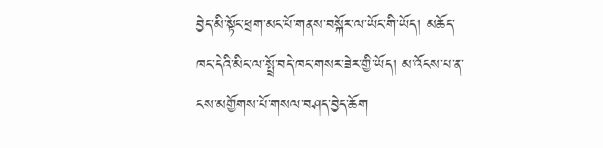བྱེད་མི་སྟོང་ཕྲག་མང་པོ་གནས་བསྐོར་ལ་ཡོང་གི་ཡོད། མཆོད་ཁང་དེའི་མིང་ལ་སྤྲོ་བདེ་ཁང་གསར་ཟེར་གྱི་ཡོད། མ་འོངས་པ་ན་ངས་མགྱོགས་པོ་གསལ་བཤད་བྱེད་ཆོག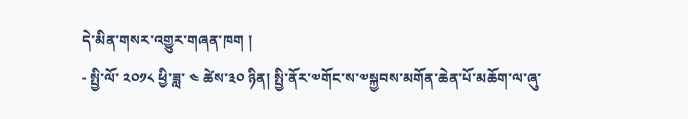དེ་མིན་གསར་འགྱུར་གཞན་ཁག །
- སྤྱི་ལོ་ ༢༠༡༨ ཕྱི་ཟླ་ ༤ ཚེས་༣༠ ཉིན། སྤྱི་ནོར་༧གོང་ས་༧སྐྱབས་མགོན་ཆེན་པོ་མཆོག་ལ་ཞུ་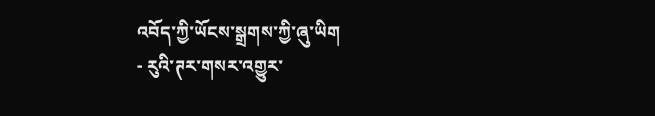འབོད་ཀྱི་ཡོངས་སྒྲགས་ཀྱི་ཞུ་ཡིག
- རུའི་ཊར་གསར་འགྱུར་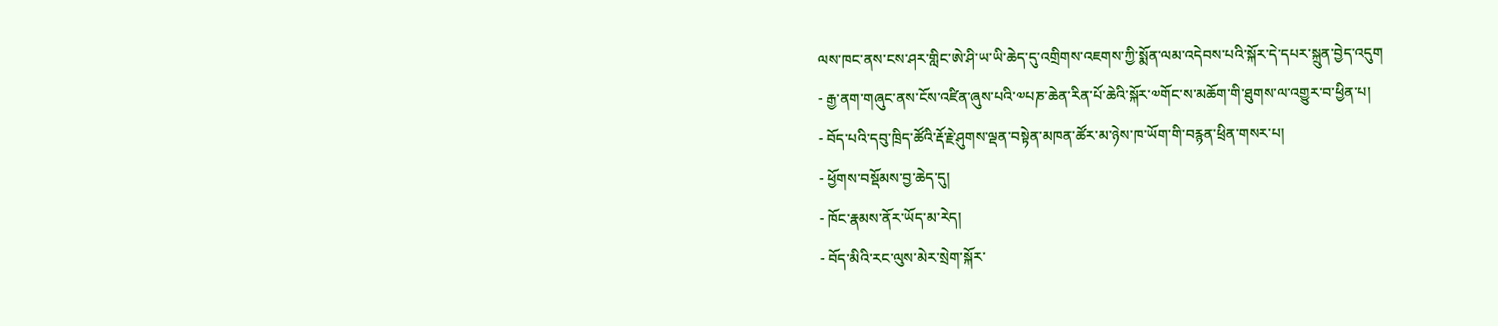ལས་ཁང་ནས་ངས་ཤར་གླིང་ཨེ་ཤི་ཡ་ཡི་ཆེད་དུ་འགྲིགས་འཇགས་ཀྱི་སྨོན་ལམ་འདེབས་པའི་སྐོར་དེ་དཔར་སྐྲུན་བྱེད་འདུག
- རྒྱ་ནག་གཞུང་ནས་ངོས་འཛིན་ཞུས་པའི་༧པཎ་ཆེན་རིན་པོ་ཆེའི་སྐོར་༧གོང་ས་མཆོག་གི་ཐུགས་ལ་འགྱུར་བ་ཕྱིན་པ།
- བོད་པའི་དབུ་ཁྲིད་ཚོའི་རྡོ་རྗེ་ཤུགས་ལྡན་བསྟེན་མཁན་ཚོར་མ་ཉེས་ཁ་ཡོག་གི་བརྙན་ཕྲིན་གསར་པ།
- ཕྱོགས་བསྡོམས་བྱ་ཆེད་དུ།
- ཁོང་རྣམས་ནོར་ཡོད་མ་རེད།
- བོད་མིའི་རང་ལུས་མེར་སྲེག་སྐོར་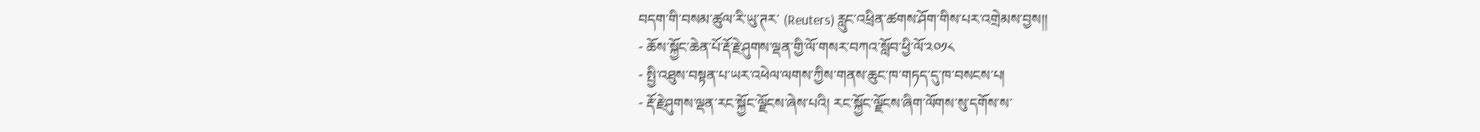བདག་གི་བསམ་ཚུལ་རི་ཡུ་ཊར་ (Reuters) རླུང་འཕྲིན་ཚགས་ཤོག་གིས་པར་འགྲེམས་བྱས།།
- ཆོས་སྐྱོང་ཆེན་པོ་རྡོ་རྗེ་ཤུགས་ལྡན་གྱི་ལོ་གསར་བཀའ་སློབ་ཕྱི་ལོ་༢༠༡༨
- སྤྱི་འཐུས་བསྟན་པ་ཡར་འཕེལ་ལགས་ཀྱིས་གནས་ཆུང་ཁ་གཏད་དུ་ཁ་བསངས་པ།
- རྡོ་རྗེ་ཤུགས་ལྡན་རང་སྐྱོང་ལྗོངས་ཞེས་པའི། རང་སྐྱོང་ལྗོངས་ཞིག་ལོགས་སུ་དགོས་ས་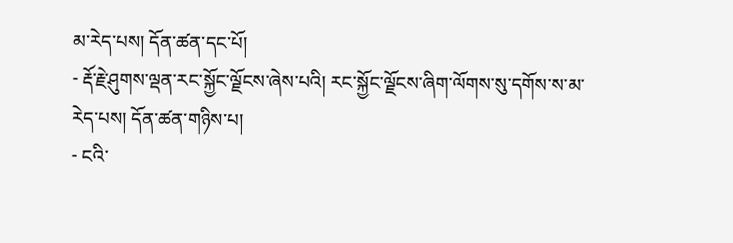མ་རེད་པས། དོན་ཚན་དང་པོ།
- རྡོ་རྗེ་ཤུགས་ལྡན་རང་སྐྱོང་ལྗོངས་ཞེས་པའི། རང་སྐྱོང་ལྗོངས་ཞིག་ལོགས་སུ་དགོས་ས་མ་རེད་པས། དོན་ཚན་གཉིས་པ།
- ངའི་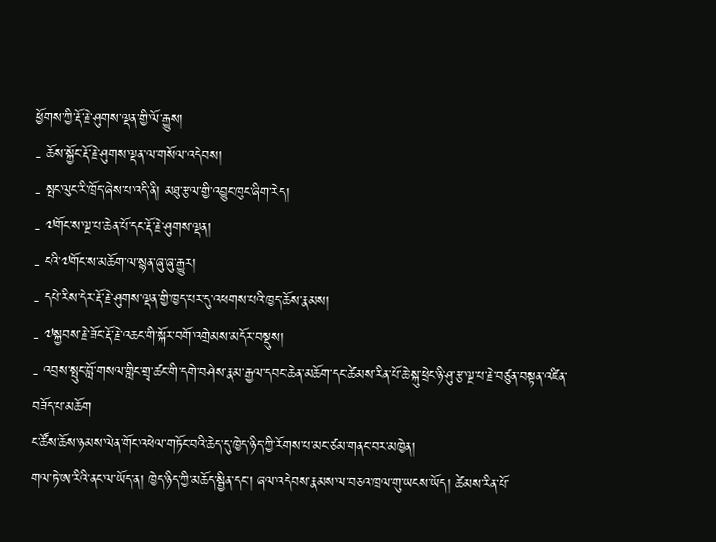ཕྱོགས་ཀྱི་རྡོ་རྗེ་ཤུགས་ལྡན་གྱི་ལོ་རྒྱུས།
- ཆོས་སྐྱོང་རྡོ་རྗེ་ཤུགས་ལྡན་ལ་གསོལ་འདེབས།
- སྤང་ལུང་རི་ཁྲོད་ཞེས་པ་འདི་ནི། མཐུ་རྩལ་གྱི་འབྱུང་ཁུང་ཞིག་རེད།
- ༧གོང་ས་ལྔ་པ་ཆེན་པོ་དང་རྡོ་རྗེ་ཤུགས་ལྡན།
- ངའི་༧གོང་ས་མཆོག་ལ་སྙན་ཞུ་ཞུ་རྒྱུར།
- དཔེ་རིས་དེར་རྡོ་རྗེ་ཤུགས་ལྡན་གྱི་ཁྱད་པར་དུ་འཕགས་པའི་ཁྱད་ཆོས་རྣམས།
- ༧སྐྱབས་རྗེ་ཟོང་རྡོ་རྗེ་འཆང་གི་སྐོར་བགོ་འགྲེམས་མདོར་བསྡུས།
- འབྲས་སྤུང་བློ་གསལ་གླིང་གྲྭ་ཚང་གི་དགེ་བཤེས་རྣམ་རྒྱལ་དབང་ཆེན་མཆོག་དང་ཚེམས་རིན་པོ་ཆེ་སྐུ་ཕྲེང་ཉི་ཤུ་རྩ་ལྔ་པ་རྗེ་བཙུན་བསྟན་འཛིན་བཟོད་པ་མཆོག
ང་ཚོས་ཆོས་ཉམས་ལེན་གོང་འཕེལ་གཏོང་བའི་ཆེད་དུ་ཁྱེད་ཉིད་ཀྱི་རོགས་པ་མང་ཙམ་གནང་བར་མཁྱེན།
གལ་ཏེ་ཨ་རིའི་ནང་ལ་ཡོད་ན། ཁྱེད་ཉིད་ཀྱི་མཆོད་སྦྱིན་དང་། ཞལ་འདེབས་རྣམས་ལ་བཅའ་ཁྲལ་གུ་ཡངས་ཡོད། ཚེམས་རིན་པོ་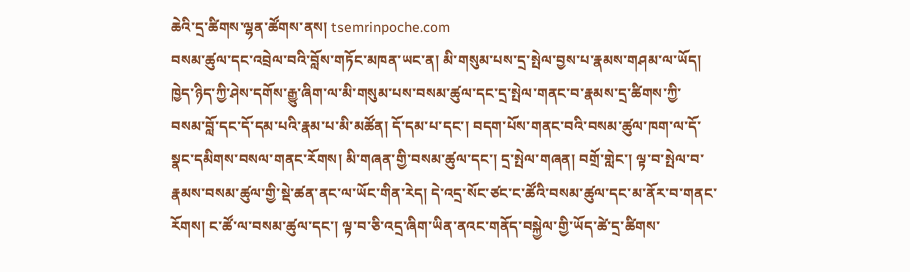ཆེའི་དྲ་ཚིགས་ལྷན་ཚོགས་ནས། tsemrinpoche.com
བསམ་ཚུལ་དང་འབྲེལ་བའི་བློས་གཏོང་མཁན་ཡང་ན། མི་གསུམ་པས་དྲ་སྤེལ་བྱས་པ་རྣམས་གཤམ་ལ་ཡོད།
ཁྱེད་ཉིད་ཀྱི་ཤེས་དགོས་རྒྱུ་ཞིག་ལ་མི་གསུམ་པས་བསམ་ཚུལ་དང་དྲ་སྤེལ་གནང་བ་རྣམས་དྲ་ཚིགས་ཀྱི་བསམ་བློ་དང་དོ་དམ་པའི་རྣམ་པ་མི་མཚོན། དོ་དམ་པ་དང་། བདག་པོས་གནང་བའི་བསམ་ཚུལ་ཁག་ལ་དོ་སྣང་དམིགས་བསལ་གནང་རོགས། མི་གཞན་གྱི་བསམ་ཚུལ་དང་། དྲ་སྤེལ་གཞན། བགྲོ་གླེང་། ལྟ་བ་སྤེལ་བ་རྣམས་བསམ་ཚུལ་གྱི་སྡེ་ཚན་ནང་ལ་ཡོང་གིན་རེད། དེ་འདྲ་སོང་ཙང་ང་ཚོའི་བསམ་ཚུལ་དང་མ་ནོར་བ་གནང་རོགས། ང་ཚོ་ལ་བསམ་ཚུལ་དང་། ལྟ་བ་ཅི་འདྲ་ཞིག་ཡིན་ནའང་གནོད་བསྐྱེལ་གྱི་ཡོད་ཚེ་དྲ་ཚིགས་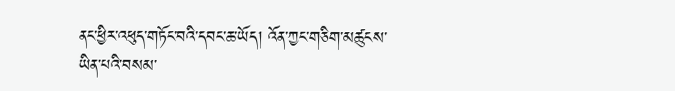ནང་ཕྱིར་འཕུད་གཏོང་བའི་དབང་ཆ་ཡོད། འོན་ཀྱང་གཅིག་མཚུངས་ཡིན་པའི་བསམ་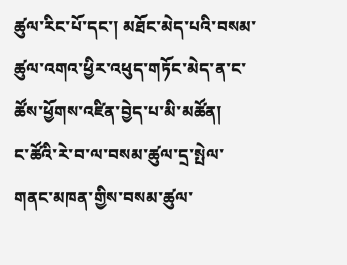ཚུལ་རིང་པོ་དང་། མཐོང་མེད་པའི་བསམ་ཚུལ་འགའ་ཕྱིར་འཕུད་གཏོང་མེད་ན་ང་ཚོས་ཕྱོགས་འཛིན་བྱེད་པ་མི་མཚོན།
ང་ཚོའི་རེ་བ་ལ་བསམ་ཚུལ་དྲ་སྤེལ་གནང་མཁན་གྱིས་བསམ་ཚུལ་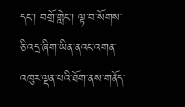དང་། བགྲོ་གླེང་། ལྟ་བ་སོགས་ཅི་འདྲ་ཞིག་ཡིན་ནའང་འགན་འཁུར་ལྡན་པའི་ཐོག་ནས་གནོད་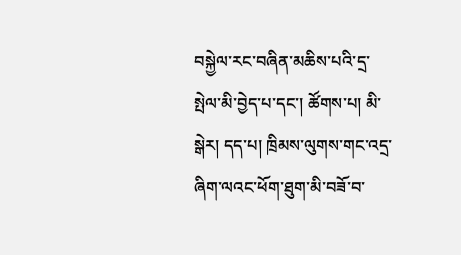བསྐྱེལ་རང་བཞིན་མཆིས་པའི་དྲ་སྤེལ་མི་བྱེད་པ་དང་། ཚོགས་པ། མི་སྒེར། དད་པ། ཁྲིམས་ལུགས་གང་འདྲ་ཞིག་ལའང་ཕོག་ཐུག་མི་བཟོ་བ་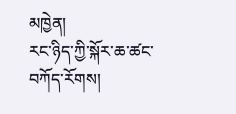མཁྱེན།
རང་ཉིད་ཀྱི་སྐོར་ཆ་ཚང་བཀོད་རོགས།